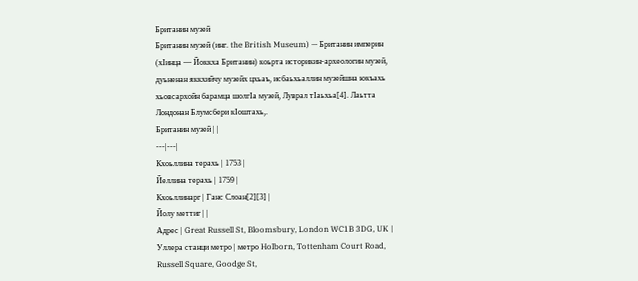Британин музей
Британин музей (инг. the British Museum) — Британин империн (хӀинца — Йоккха Британин) коьрта историкин-археологин музей, дуьненан яккхийчу музейх цхьаъ, исбаьхьаллин музейшна юкъахь хьовсархойн барамца шолгӀа музей, Луврал тӀаьхьа[4]. Лаьтта Лондонан Блумсбери кӀоштахь,.
Британин музей | |
---|---|
Кхоьллина терахь | 1753 |
Йеллина терахь | 1759 |
Кхоьллинарг | Ганс Слоан[2][3] |
Йолу меттиг | |
Адрес | Great Russell St, Bloomsbury, London WC1B 3DG, UK |
Уллера станци метро | метро Holborn, Tottenham Court Road, Russell Square, Goodge St,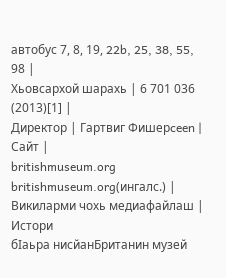автобус 7, 8, 19, 22b, 25, 38, 55, 98 |
Хьовсархой шарахь | 6 701 036 (2013)[1] |
Директор | Гартвиг Фишерceen |
Сайт |
britishmuseum.org britishmuseum.org(ингалс.) |
Викиларми чохь медиафайлаш |
Истори
бӀаьра нисйанБританин музей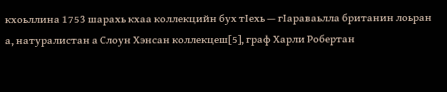кхоьллина 1753 шарахь кхаа коллекцийн бух тӀехь — гӀараваьлла британин лоьран а, натуралистан а Слоун Хэнсан коллекцеш[5], граф Харли Робертан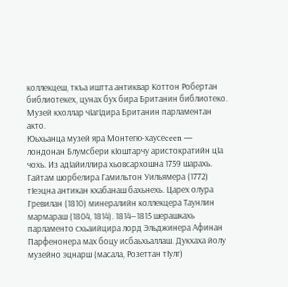коллекцеш, ткъа иштта антиквар Коттон Робертан библиотекех, цунах бух бира Британин библиотеко. Музей кхоллар чӀагӀдира Британин парламентан акто.
Юьхьанца музей яра Монтегю-хаусеceen — лондонан Блумсбери кIоштарчу аристократийн цIа чохь. Из адIайиллира хьовсархошна 1759 шарахь. Гайтам шорбелира Гамильтон Уильямера (1772) тIеэцна антикан кхабанаш бахьнехь. Царех олура Гревилан (1810) минералийн коллекцера Таунлин мармараш (1804, 1814). 1814—1815 шерашкахь парламенто схьаийцира лорд Эльджинера Афинан Парфенонера мах боцу исбаьхьаллаш. Дукхаха йолу музейно эцнарш (масала, Розеттан тIулг)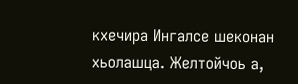кхечира Ингалсе шеконан хьолашца. Желтойчоь а,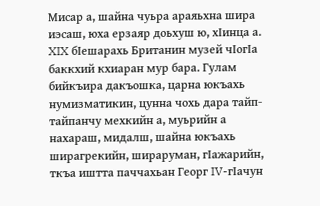Мисар а, шайна чуьра араяьхна шира иэсаш, юха ерзаяр доьхуш ю, хIинца а.
XIX бIешарахь Британин музей чIогIа баккхий кхиаран мур бара. Гулам бийкъира дакъошка, царна юкъахь нумизматикин, цунна чохь дара тайп-тайпанчу мехкийн а, муьрийн а нахараш, мидалш, шайна юкъахь ширагрекийн, шираруман, гIажарийн, ткъа иштта паччахьан Георг IV-гIачун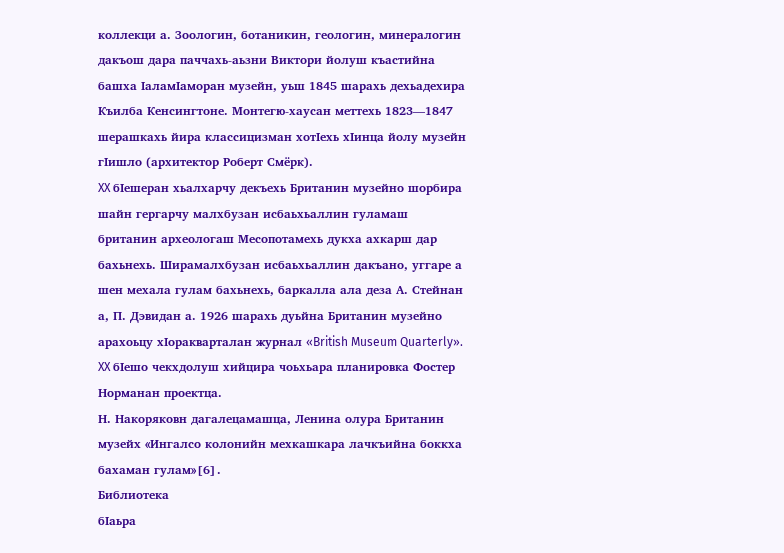коллекци а. Зоологин, ботаникин, геологин, минералогин дакъош дара паччахь-аьзни Виктори йолуш къастийна башха IаламIаморан музейн, уьш 1845 шарахь дехьадехира Къилба Кенсингтоне. Монтегю-хаусан меттехь 1823—1847 шерашкахь йира классицизман хотIехь хIинца йолу музейн гIишло (архитектор Роберт Смёрк).
XX бIешеран хьалхарчу декъехь Британин музейно шорбира шайн гергарчу малхбузан исбаьхьаллин гуламаш британин археологаш Месопотамехь дукха ахкарш дар бахьнехь. Ширамалхбузан исбаьхьаллин дакъано, уггаре а шен мехала гулам бахьнехь, баркалла ала деза А. Стейнан а, П. Дэвидан а. 1926 шарахь дуьйна Британин музейно арахоьцу хIоракварталан журнал «British Museum Quarterly». XX бIешо чекхдолуш хийцира чоьхьара планировка Фостер Норманан проектца.
Н. Накоряковн дагалецамашца, Ленина олура Британин музейх «Ингалсо колонийн мехкашкара лачкъийна боккха бахаман гулам»[6].
Библиотека
бӀаьра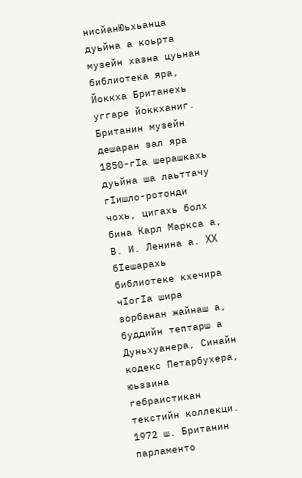нисйанЮьхьанца дуьйна а коьрта музейн хазна цуьнан библиотека яра, Йоккха Британехь уггаре йоккханиг. Британин музейн дешаран зал яра 1850-гIа шерашкахь дуьйна ша лаьттачу гIишло-ротонди чохь, цигахь болх бина Карл Маркса а, В. И. Ленина а. XX бIешарахь библиотеке кхечира чIогIа шира зорбанан жайнаш а, буддийн тептарш а Дуньхуанера, Синайн кодекс Петарбухера, юьззина гебраистикан текстийн коллекци. 1972 ш. Британин парламенто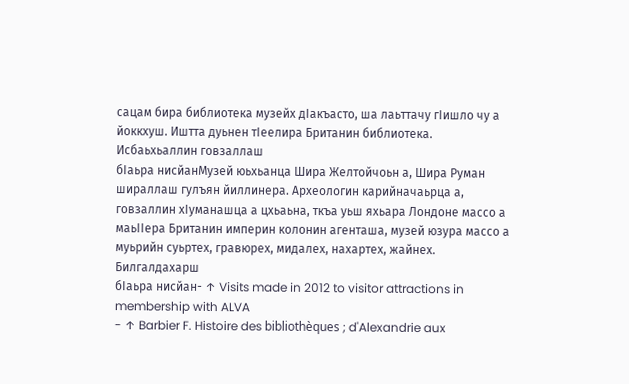сацам бира библиотека музейх дIакъасто, ша лаьттачу гIишло чу а йоккхуш. Иштта дуьнен тIеелира Британин библиотека.
Исбаьхьаллин говзаллаш
бӀаьра нисйанМузей юьхьанца Шира Желтойчоьн а, Шира Руман шираллаш гулъян йиллинера. Археологин карийначаьрца а, говзаллин хIуманашца а цхьаьна, ткъа уьш яхьара Лондоне массо а маьIIера Британин империн колонин агенташа, музей юзура массо а муьрийн суьртех, гравюрех, мидалех, нахартех, жайнех.
Билгалдахарш
бӀаьра нисйан- ↑ Visits made in 2012 to visitor attractions in membership with ALVA
- ↑ Barbier F. Histoire des bibliothèques ; d'Alexandrie aux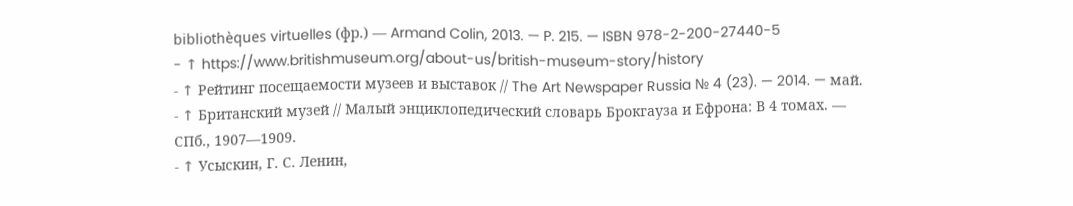bibliothèques virtuelles (фр.) — Armand Colin, 2013. — P. 215. — ISBN 978-2-200-27440-5
- ↑ https://www.britishmuseum.org/about-us/british-museum-story/history
- ↑ Рейтинг посещаемости музеев и выставок // The Art Newspaper Russia № 4 (23). — 2014. — май.
- ↑ Британский музей // Малый энциклопедический словарь Брокгауза и Ефрона: В 4 томах. — СПб., 1907—1909.
- ↑ Усыскин, Г. С. Ленин,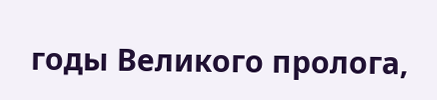годы Великого пролога,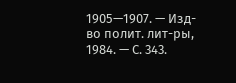1905—1907. — Изд-во полит. лит-ры, 1984. — С. 343.